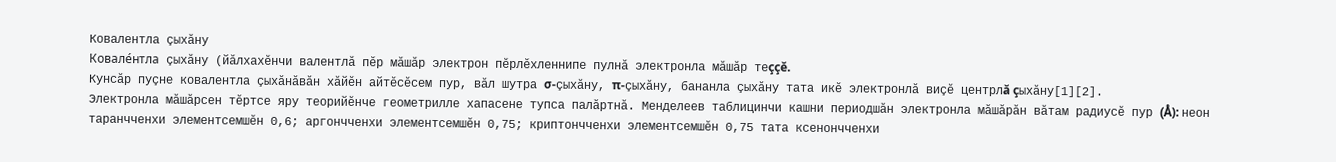Ковалентла çыхăну
Ковале́нтла çыхăну (йăлхахĕнчи валентлă пĕр мăшăр электрон пĕрлĕхленнипе пулнă электронла мăшăр теççĕ.
Кунсăр пуçне ковалентла çыхăнăвăн хăйĕн айтĕсĕсем пур, вăл шутра σ-çыхăну, π-çыхăну, бананла çыхăну тата икĕ электронлă виçĕ центрлă çыхăну[1][2].
Электронла мăшăрсен тĕртсе яру теорийĕнче геометрилле хапасене тупса палăртнă. Менделеев таблицинчи кашни периодшăн электронла мăшăрăн вăтам радиусĕ пур (Å): неон таранчченхи элементсемшĕн 0,6; аргончченхи элементсемшĕн 0,75; криптончченхи элементсемшĕн 0,75 тата ксенончченхи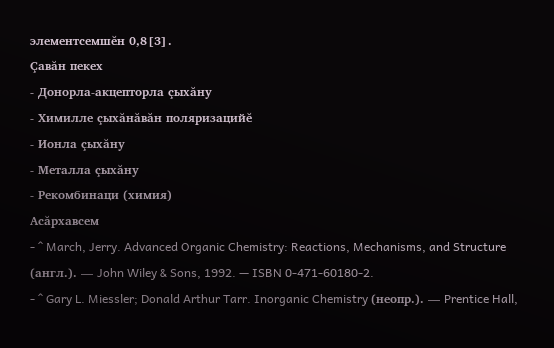элементсемшĕн 0,8[3].
Çавăн пекех
- Донорла-акцепторла çыхăну
- Химилле çыхăнăвăн поляризацийĕ
- Ионла çыхăну
- Металла çыхăну
- Рекомбинаци (химия)
Асăрхавсем
- ^ March, Jerry. Advanced Organic Chemistry: Reactions, Mechanisms, and Structure (англ.). — John Wiley & Sons, 1992. — ISBN 0-471-60180-2.
- ^ Gary L. Miessler; Donald Arthur Tarr. Inorganic Chemistry (неопр.). — Prentice Hall,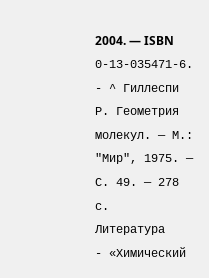2004. — ISBN 0-13-035471-6.
- ^ Гиллеспи Р. Геометрия молекул. — М.: "Мир", 1975. — С. 49. — 278 с.
Литература
- «Химический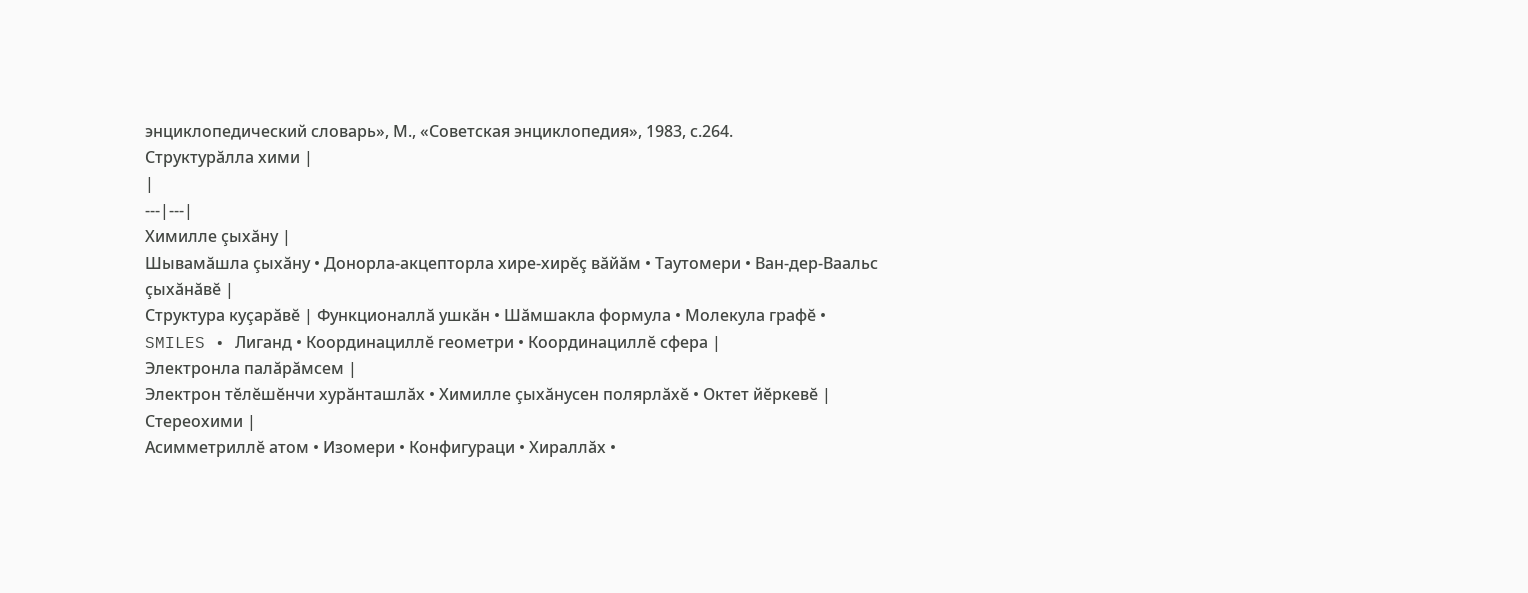энциклопедический словарь», М., «Советская энциклопедия», 1983, с.264.
Структурăлла хими |
|
---|---|
Химилле çыхăну |
Шывамăшла çыхăну • Донорла-акцепторла хире-хирĕç вăйăм • Таутомери • Ван-дер-Ваальс çыхăнăвĕ |
Структура куçарăвĕ | Функционаллă ушкăн • Шăмшакла формула • Молекула графĕ • SMILES • Лиганд • Координациллĕ геометри • Координациллĕ сфера |
Электронла палăрăмсем |
Электрон тĕлĕшĕнчи хурăнташлăх • Химилле çыхăнусен полярлăхĕ • Октет йĕркевĕ |
Стереохими |
Асимметриллĕ атом • Изомери • Конфигураци • Хираллăх •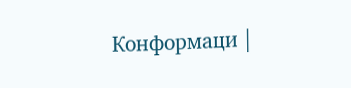Конформаци |